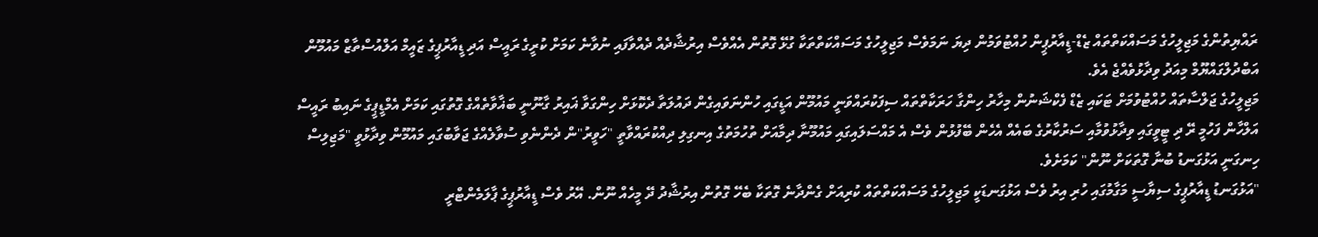ރައްޔިތުންގެ މަޖިލީހުގެ މަސައްކަތްތައް ޒެޑް-ޑީއާރުޕީން ހުއްޓުވަމުން ދިޔަ ނަމަވެސް މަޖިލީހުގެ މަސައްކަތްތަކާ ގުޅޭ ގޮތުން އެއްވެސް އިރުޝާދެއް ދެއްވާފައި ނުވާނެ ކަމަށް ކުރީގެ ރައީސް އަދި ޑީއާރުޕީގެ ޒައީމް އަލްއުސްތާޒް މައުމޫން އަބްދުލްގައްޔޫމް މިއަދު ވިދާޅުވެއްޖެ އެވެ.
މަޖިލީހުގެ ޖަލްސާތައް ހުއްޓުވުމަށް ޓަކައި ޒެޑް ފެކްޝަނުން މިހާރު ހިންގާ ހަރަކާތްތައް ސިފަކުރައްވަނީ މައުމޫން އަޑީގައި ހުންނަވައިގެން ދައުލަތާ ދެކޮޅަށް ހިންގަވާ ޣައިރު ގާނޫނީ ބަޣާވާތެއްގެ ގޮތުގައި ކަމަށް އެމްޑީޕީގެ ނައިބު ރައީސް އަލްހާން ފަހުމީ ރޭ ދި ޓީވީގައި ވިދާޅުވުމާއި ސަރުކާރުގެ ބައެއް އެހެން ބޭފުޅުން ވެސް އެ މައްސަލައިގައި މައުމޫނާ ދިމާއަށް ތުހުމަތުގެ އިނގިލި ދިއްކުރައްވާތީ "ހަވީރު"ން ދެންނެވި ސުވާލެއްގެ ޖަވާބުގައި މައުމޫން ވިދާޅުވީ "މަޖިލިސް ހިނގަނީ އަޅުގަނޑު ބުނާ ގޮތަކަށް ނޫން" ކަމަށެވެ.
"އަޅުގަނޑު ޑީއާރުޕީގެ ސިޔާސީ މަގާމުގައި ހުރި އިރު ވެސް އަޅުގަނޑަކީ މަޖިލީހުގެ މަސައްކަތްތައް ކުރިއަށް ގެންދާނެ ގޮތަކާ ބެހޭ ގޮތުން އިރުޝާދު ދޭ މީހެއް ނޫން. އޭރު ވެސް ޑީއާރުޕީގެ ޕާލަމެންޓްރީ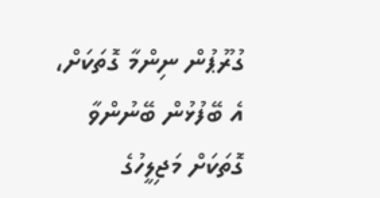ގުރޫޕުން ނިންމާ ގޮތަކަށް، އެ ބޭފުޅުން ބޭނުންވާ ގޮތަކަށް މަޖިލީހުގެ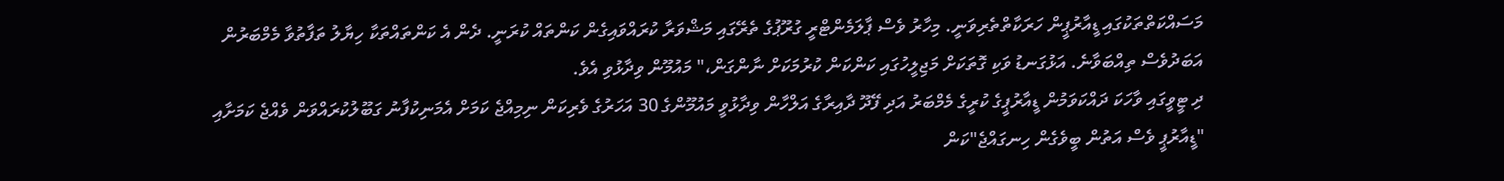މަސައްކަތްތަކުގައި ޑީއާރުޕީން ހަރަކާތްތެރިވަނީ. މިހާރު ވެސް ޕާލަމެންޓްރީ ގުރޫޕުގެ ތެރޭގައި މަޝްވަރާ ކުރައްވައިގެން ކަންތައް ކުރަނީ. ދެން އެ ކަންތައްތަކާ ހިޔާލު ތަފާތުވާ މެމްބަރުން އަބަދުވެސް ތިއްބަވާނެ. އަޅުގަނޑު ވަކި ގޮތަކަށް މަޖިލީހުގައި ކަންކަން ކުރުމަކަށް ނާންގަން،" މައުމޫން ވިދާޅުވި އެވެ.
ދި ޓީވީގައި ވާހަކަ ދައްކަވަމުން ޑީއާރުޕީގެ ކުރީގެ މެމްބަރު އަދި ފޭދޫ ދާއިރާގެ އަލްހާން ވިދާޅުވީ މައުމޫންގެ 30 އަހަރުގެ ވެރިކަން ނިމިއްޖެ ކަމަށް އެމަނިކުފާނު ގަބޫލުކުރައްވަން ވެއްޖެ ކަމަށާއި "ޑީއާރުޕީ ވެސް އަތުން ބީވެގެން ހިނގައްޖެ"ކަން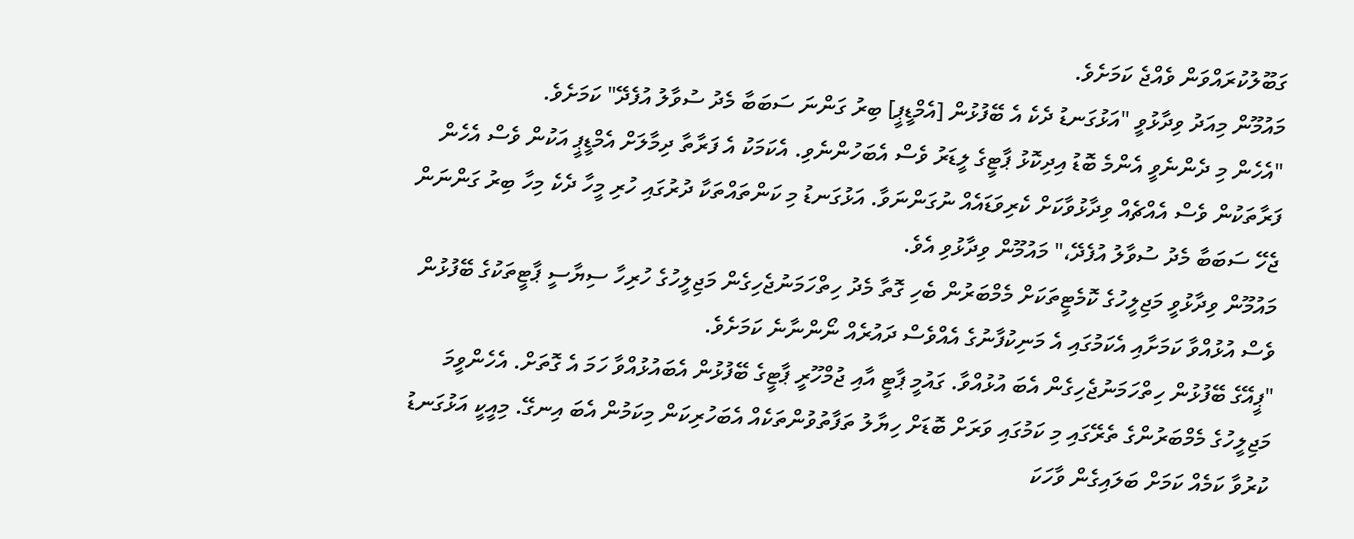ގަބޫލުކުރައްވަން ވެއްޖެ ކަމަށެވެ.
މައުމޫން މިއަދު ވިދާޅުވީ "އަޅުގަނޑު ދެކެ އެ ބޭފުޅުން [އެމްޑީޕީ] ބިރު ގަންނަ ސަބަބާ މެދު ސުވާލު އުފެދޭ" ކަމަށެވެ.
"އެހެން މި ދެންނެވީ އެންމެ ބޮޑު އިދިކޮޅު ޕާޓީގެ ލީޑަރު ވެސް އެބަހުންނެވި. އެކަމަކު އެ ފަރާތާ ދިމާލަށް އެމްޑީޕީ އަކުން ވެސް އެހެން ފަރާތަކުން ވެސް އެއްޗެއް ވިދާޅުވާކަށް ކެރިވަޑައެއް ނުގަންނަވާ. އަޅުގަނޑު މި ކަންތައްތަކާ ދުރުގައި ހުރި މީހާ ދެކެ މިހާ ބިރު ގަންނަން ޖެހޭ ސަބަބާ މެދު ސުވާލު އުފެދޭ،" މައުމޫން ވިދާޅުވި އެވެ.
މައުމޫން ވިދާޅުވީ މަޖިލީހުގެ ކޮމެޓީތަކަށް މެމްބަރުން ބެހި ގޮތާ މެދު ހިތްހަމަނުޖެހިގެން މަޖިލީހުގެ ހުރިހާ ސިޔާސީ ޕާޓީތަކުގެ ބޭފުޅުން ވެސް އުޅުއްވާ ކަމަށާއި އެކަމުގައި އެ މަނިކުފާނުގެ އެއްވެސް ދައުރެއް ނޯންނާނެ ކަމަށެވެ.
"ޕީއޭގެ ބޭފުޅުން ހިތްހަމަނުޖެހިގެން އެބަ އުޅުއްވާ. ގައުމީ ޕާޓީ އާއި ޖުމްހޫރީ ޕާޓީގެ ބޭފުޅުން އެބައުޅުއްވާ ހަމަ އެ ގޮތަށް. އެހެންވީމަ މަޖިލީހުގެ މެމްބަރުންގެ ތެރޭގައި މި ކަމުގައި ވަރަށް ބޮޑަށް ހިޔާލު ތަފާތުވުންތަކެއް އެބަހުރިކަން މިކަމުން އެބަ އިނގޭ. މިއީކީ އަޅުގަނޑު ކުރުވާ ކަމެއް ކަމަށް ބަލައިގެން ވާހަކަ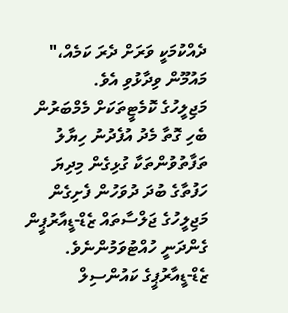ދެއްކުމަކީ ވަރަށް ދެރަ ކަމެއް،" މައުމޫން ވިދާޅުވި އެވެ.
މަޖިލީހުގެ ކޮމެޓީތަކަށް މެމްބަރުން ބެހި ގޮތާ މެދު އުފެދުނު ހިޔާލު ތަފާތުވުންތަކާ ގުޅިގެން މިދިޔަ ހަފުތާގެ ބުދަ ދުވަހުން ފެށިގެން މަޖިލީހުގެ ޖަލްސާތައް ޒެޑް-ޑީއާރުޕީން ގެންދަނީ ހުއްޓުވަމުންނެވެ.
ޒެޑް-ޑީއާރުޕީގެ ކައުންސިލް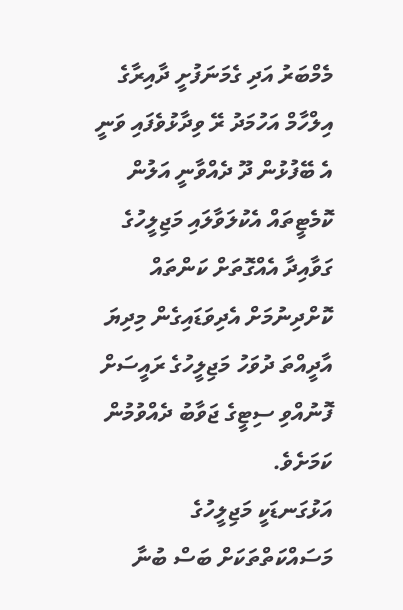މެމްބަރު އަދި ގެމަނަފުށީ ދާއިރާގެ އިލްހާމް އަހުމަދު ރޭ ވިދާޅުވެފައި ވަނީ އެ ބޭފުޅުން ދޫ ދެއްވާނީ އަލުން ކޮމެޓީތައް އެކުލަވާލައި މަޖިލީހުގެ ގަވާއިދާ އެއްގޮތަށް ކަންތައް ކޮށްދިނުމަށް އެދިވަޑައިގެން މިދިޔަ އާދީއްތަ ދުވަހު މަޖިލީހުގެ ރައީސަށް ފޮނުއްވި ސިޓީގެ ޖަވާބު ދެއްވުމުން ކަމަށެވެ.
އަޅުގަނޑަކީ މަޖިލީހުގެ މަސައްކަތްތަކަށް ބަސް ބުނާ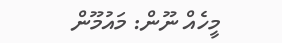މީހެއް ނޫން: މައުމޫން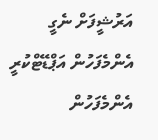އަރުޝީފަށް ނެގީ
އެންމެފަހުން އަޕްޑޭޓްކުރީ
އެންމެފަހުން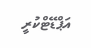އަޕްޑޭޓްކުރީ